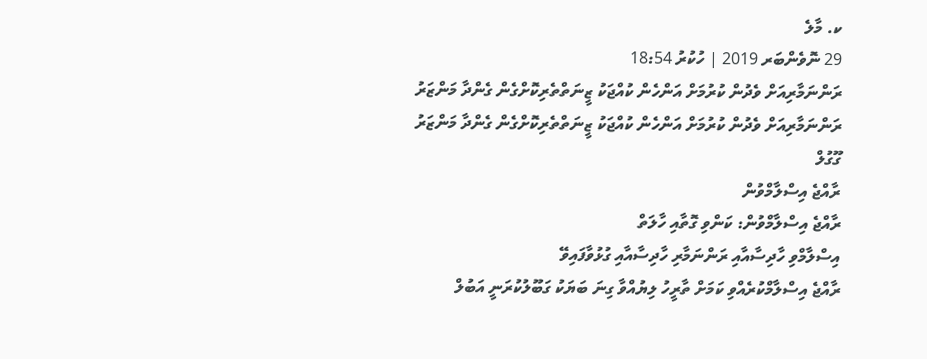ކ. މާލެ
29 ނޮވެންބަރ 2019 | ހުކުރު 18:54
ރަންނަމާރިއަށް ވެދުން ކުރުމަށް އަންހެން ކުއްޖަކު ޒީނަތްތެރިކޮށްގެން ގެންދާ މަންޒަރު
ރަންނަމާރިއަށް ވެދުން ކުރުމަށް އަންހެން ކުއްޖަކު ޒީނަތްތެރިކޮށްގެން ގެންދާ މަންޒަރު
ގޫގުލް
ރާއްޖެ އިސްލާމްވުން
ރާއްޖެ އިސްލާމްވުން: ކަންވި ގޮތާއި ހާލަތް
އިސްލާމްވި ހާދިސާއާއި ރަންނަމާރި ހާދިސާއާއި ގުޅުވާފައިވޭ
ރާއްޖެ އިސްލާމްކުރެއްވި ކަމަށް ތާރީހު ލިޔުއްވާ ގިނަ ބަޔަކު ގަބޫލުކުރަނީ އަބުލް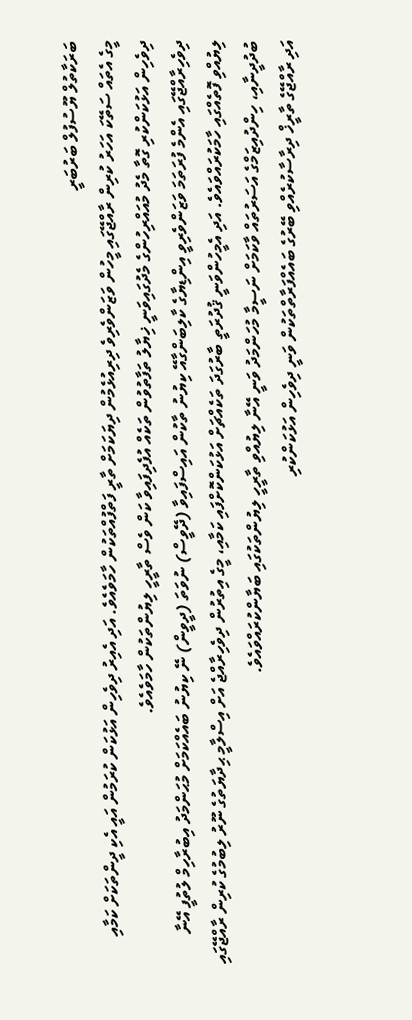ބަރަކާތުލް ޔޫސުފުލް ބަރުބަރީ
މީގެ އެތައް ސަތޭކަ އަހަރު ކުރިން ރާއްޖޭގައި މީހުން ވަޒަންވެރިވެ ދިރިއުޅެމުން ދިޔަކަމަށް ތާރީ ފަތްފުއްތަކުން ހާމަވެއެވެ. އަދި އެއިރު ދިވެހިން އަޅުކަން ކުރަމުން އައީ އެކި ދީންތަކަށް ކަމާއި ދިވެހިން އަޅުކަންކުރި ގޮތާ މެދު މުއައްރިހުންގެ މެދުގައިވަނީ ޚިޔާލު ތަފާތުވުން ތަކެއް އުފެދިފައިވާ ކަން ވެސް ތާރީހީ ލިޔުންތަކުން ހާމަވެއެވެ.
ދިވެހިރާއްޖޭގައި އެންމެ ފުރަތަމަ ވަޒަންވެރިވީ އިންޑިޔާގެ ކާލިބަންގާއޭ ކިޔުނު ތާކުން އައިސްފައިވާ (ދޭވީސް) ނުވަތަ (ދީވީން) ނޭ ކިޔުނު ބައެއްކަމަށް މުޙަންމަދު އިބުރާހިމް ލުތުފީ އޭނާ ލިޔުއްވި ފޮތެއްގައި ހާމަކުރައްވައެވެ. އަދި އެމީހުންވަނީ ޤުދުރަތީ ބާރުގަދަ ތަކެއްޗަށް އަޅުކަންކޮށްފައި ކަމާއި، މީގެ އިތުރުން ދިވެހިރާއްޖެ އަށް އިސްލާމީ ޙިދާޔަތުގެ ނޫރު ލިބުމުގެ ކުރިން ރާއްޖޭގައި ބުދުދީނާއި، ހިންދުއިޒަމްގެ އަސަރުތައް ވާކަމަށް ނަސީމާ މުހަންމަދު ވަނީ އޭނާ ލިޔުއްވި ތާރީހީ ލިޔުންތަކުގައި ބަޔާންކުރައްވައެވެ.
އަދި ރާއްޖޭގެ ތާރީޚް ދިރާސާކުރެއްވި ބޭރުގެ ބައެއްފަރާތްތަކުން ވަނީ ދިވެހިން އަޅުކަންކުރި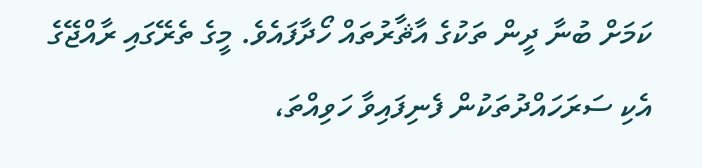ކަމަށް ބުނާ ދީން ތަކުގެ އާޘާރުތައް ހޯދާފައެވެ. މީގެ ތެރޭގައި ރާއްޖޭގެ އެކި ސަރަހައްދުތަކުން ފެނިފައިވާ ހަވިއްތަ،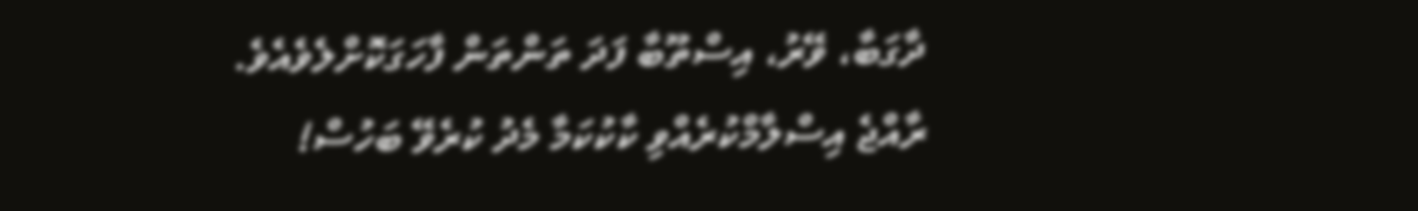ދާގަބާ، ވޭރު، އިސްތޫބާ ފަދަ ތަންތަން ފާހަގަކޮށްލެވެއެވެ.
ރާއްޖެ އިސްލާމްކުރެއްވި ކާކުކަމާ މެދު ކުރެވޭ ބަހުސް!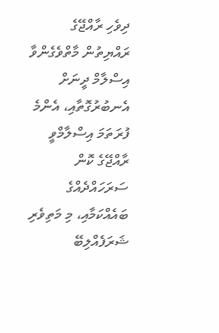ދިވެހި ރާއްޖޭގެ ރައްޔިތުން މާތްވެގެންވާ އިސްލާމް ދީނަށް އެނބުރުގޮތާއި، އެންމެ ފުރަތަމަ އިސްލާމްވީ ރާއްޖޭގެ ކޮން ސަރަހައްދެއްގެ ބައެއްކަމާއި، މި މަތިވެރި ޝަރަފެއްލިބޭ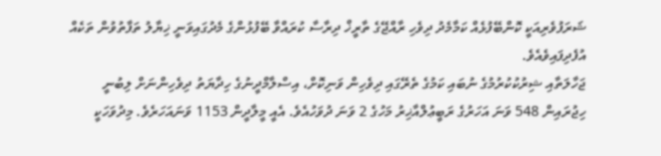ޝަރަފުވެރިއަކީ ކޮންބޭފުޅެއް ކަމާމެދު ދިވެހި ރާއްޖޭގެ ތާރީޚް ދިރާސާ ކުރައްވާ ބޭފުޅުންގެ މެދުގައިވަނީ ޚިޔާލު ތަފާތުވުން ތަކެއް އުފެދިފައިވެއެވެ.
ޖަހާލަތާއި ޝިރުކުކުރުމުގެ ނުބައި ކަމުގެ ތެރޭގައި ދިވެހިން ވަނިކޮށް، އިސްލާމްދީނުގެ ހިދާޔަތު ދިވެހިންނަށް ލިބުނީ ހިޖުރައިން 548 ވަނަ އަހަރުގެ ރަބީޢުލްއާޚިރު މަހުގެ 2 ވަނަ ދުވަހުއެވެ. އެއީ މީލާދީން 1153 ވަނައަހަރެވެ. މިދުވަހަކީ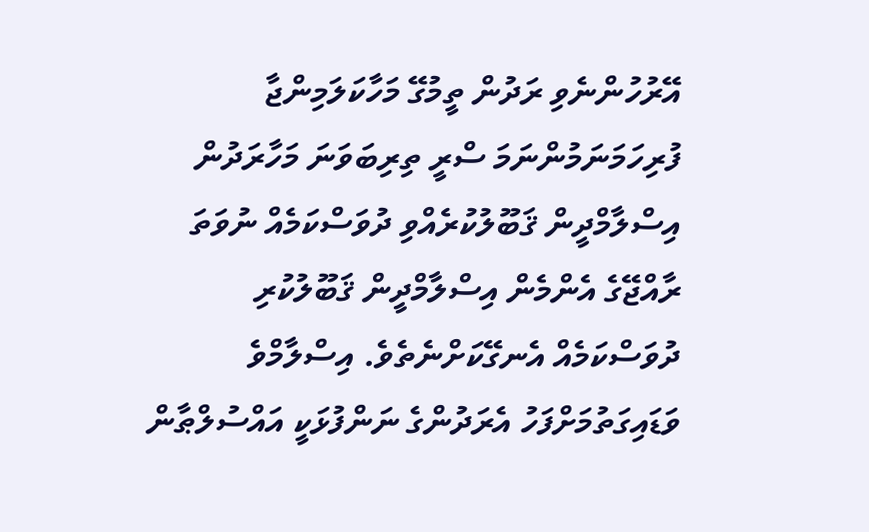އޭރުހުންނެވި ރަދުން ތީމުގޭ މަހާކަލަމިންޖާ ފުރިހަމަނަމުންނަމަ ސްރީ ތިރިބަވަނަ މަހާރަދުން އިސްލާމްދީން ޤަބޫލުކުރެއްވި ދުވަސްކަމެއް ނުވަތަ ރާއްޖޭގެ އެންމެން އިސްލާމްދީން ޤަބޫލުކުރި ދުވަސްކަމެއް އެނގޭކަށްނެތެވެ. އިސްލާމްވެ ވަޑައިގަތުމަށްފަހު އެރަދުންގެ ނަންފުޅަކީ އައްސުލްޠާން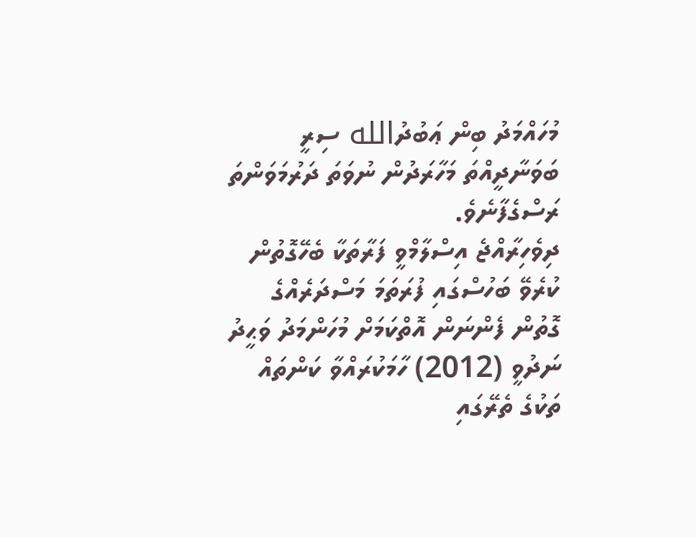މުހައްމަދު ބިން ޢަބުދުالله ސިރީ ބަވަނާދީއްތަ މަހާރަދުން ނުވަތަ ދަރުމަވަންތަ ރަސްގެފާނެވެ.
ދިވެހިރާއްޖެ އިސްލާމްވީ ފަރާތަކާ ބެހޭގޮތުން ކުރެވޭ ބަހުސްގައި ފުރަތަމަ މަސްދަރެއްގެ ގޮތުން ފެންނަން އޮތްކަމަށް މުހަންމަދު ވަޙީދު ނަދުވީ (2012) ހާމަކުރައްވާ ކަންތައް ތަކުގެ ތެރޭގައި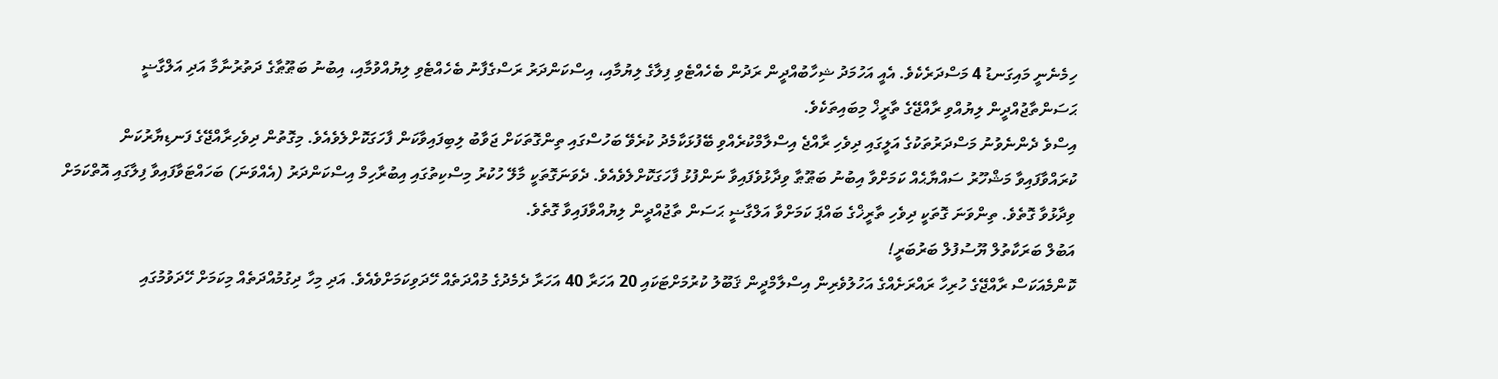ހިމެނެނީ މައިގަނޑު 4 މަސްދަރެކެވެ. އެއީ އަހުމަދު ޝިހާބުއްދީން ރަދުން ބެހެއްޓެވި ފިލާގެ ލިޔުމާއި، އިސްކަންދަރު ރަސްގެފާނު ބެހެއްޓެވި ލިޔުއްވުމާއި، އިބުނު ބަޠޫޠާގެ ދަތުރުނާމާ އަދި އަލްގާޟީ ޙަސަންތާޖުއްދީން ލިޔުއްވި ރާއްޖޭގެ ތާރީޚް މިބައިތަކެވެ.
އިސްވެ ދެންނެވުނު މަސްދަރުތަކުގެ އަލީގައި ދިވެހި ރާއްޖެ އިސްލާމްކުރެއްވި ބޭފުޅަކާމެދު ކުރެވޭ ބަހުސްގައި ތިންގޮތަކަށް ޖަވާބު ލިބިފައިވާކަން ފާހަގަކޮށްލެވެއެވެ. މިގޮތުން ދިވެހިރާއްޖޭގެ ފަނޑިޔާރުކަން ކުރައްވާފައިވާ މަޝްހޫރު ސައްޔާޙެއް ކަމަށްވާ އިބުނު ބަޠޫޠާ ވިދާޅުވެފައިވާ ނަންފުޅު ފާހަގަކޮށްލެވެއެވެ. ދެވަނަގޮތަކީ މާލޭ ހުކުރު މިސްކިތުގައި އިބުރާހިމް އިސްކަންދަރު (އެއްވަނަ) ބަހައްޓަވާފައިވާ ފިލާގައި އޮތްކަމަށް ވިދާޅުވާ ގޮތެވެ. ތިންވަނަ ގޮތަކީ ދިވެހި ތާރީޚްގެ ބައްޕަ ކަމަށްވާ އަލްގާޟީ ޙަސަން ތާޖުއްދީން ލިޔުއްވާފައިވާ ގޮތެވެ.
އަބުލް ބަރަކާތުލް ޔޫސުފުލް ބަރުބަރީ!
ކޮންމެއަކަސް ރާއްޖޭގެ ހުރިހާ ރައްރަށެއްގެ އަހުލުވެރިން އިސްލާމްދީން ޤަބޫލު ކުރުމަށްޓަކައި 20 އަހަރާ 40 އަހަރާ ދެމެދުގެ މުއްދަތެއް ހޭދަވިކަމަށްވެއެވެ. އަދި މިހާ ދިގުމުއްދަތެއް މިކަމަށް ހޭދަވުމުގައި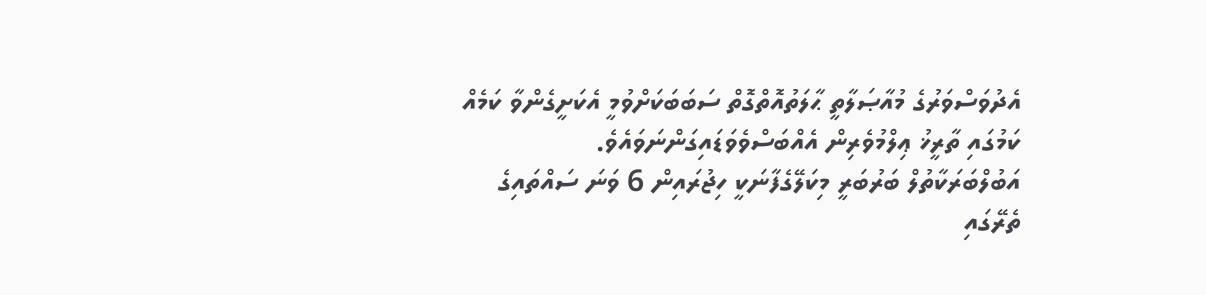އެދުވަސްވަރުގެ މުއާޞަލާތީ ޙާލަތުއޮތްގޮތް ސަބަބަކަށްވުމީ އެކަށީގެންވާ ކަމެއް ކަމުގައި ތާރީޚު ޢިލްމުވެރިން އެއްބަސްވެވަޑައިގަންނަވައެވެ.
އަބުލްބަރަކާތުލް ބަރުބަރީ މިކަލޭގެފާނަކީ ހިޖުރައިން 6 ވަނަ ސައްތައިގެ ތެރޭގައި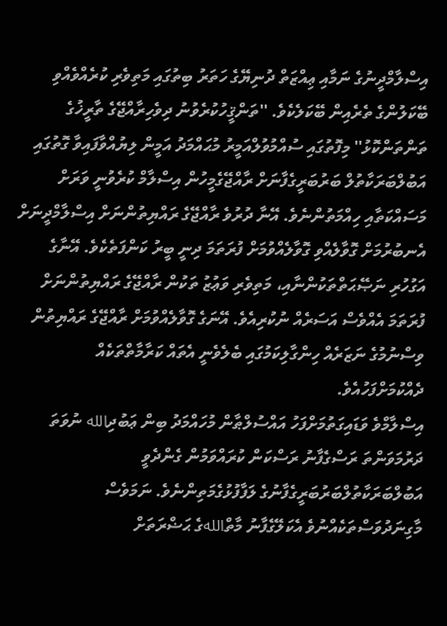އިސްލާމްދީނުގެ ނަމާއި ޢިއްޒަތް ދުނިޔޭގެ ހަތަރު ބިތުގައި މަތިވެރި ކުރެއްވެއްވި ބޭކަލުންގެ ތެރެއިން ބޭކަލެކެވެ. ''ތަންޤީހުކުރެވުނު ދިވެހިރާއްޖޭގެ ތާރީޚުގެ ތަންތަންކޮޅު'' މިފޮތުގައި ސުއްމުވުލްއަމީރު މުޙައްމަދު އަމީން ލިޔުއްވާފައިވާ ގޮތުގައި އަބުލްބަރަކާތުލް ބަރުބަރީގެފާނަށް ރާއްޖޭގެމީހުން އިސްލާމް ކުރެވުނީ ވަރަށް މަސައްކަތާއި ހިއްމަތުންނެވެ. އޭނާ ދުރުވެ ރާއްޖޭގެ ރައްޔިތުންނަށް އިސްލާމްދީނަށް އެނބުރުމަށް ގޮވާލެއްވި ގޮވާލެއްވުމަށް ފުރަތަމަ ދިނީ ބީރު ކަންފަތެކެވެ. އޭނާގެ އަގުހުރި ނަޞޭޙަތްތަކުންނާއި، މަތިވެރި ވަޢުޒު ތަކުން ރާއްޖޭގެ ރައްޔިތުންނަށް ފުރަތަމަ އެއްވެސް އަސަރެއް ނުކުރިއެވެ. އޭނަގެ ގޮވާލެއްވުމަށް ރާއްޖޭގެ ރައްޔިތުން ވިސްނުމުގެ ނަޒަރެއް ހިންގާލިކަމުގައި ބެލެވެނީ އެތައް ކަރާމާތްތަކެއް ދެއްކުމަށްފަހުއެވެ.
އިސްލާމްވެ ވަޑައިގަތުމަށްފަހު އައްސުލްޠާން މުހައްމަދު ބިން ޢަބުދިالله ނުވަތަ ދަރުމަވަންތަ ރަސްގެފާނު ރަސްކަން ކުރައްވަމުން ގެންދެވީ އަބުލްބަރަކާތުލްބަރުބަރީގެފާނުގެ ލަފާފުޅުގެމަތިންނެވެ. ނަމަވެސް މާގިނަދުވަސްތަކެއްނުވެ އެކަލޭގެފާނު މާތްاللهގެ ޙަޟްރަތަށް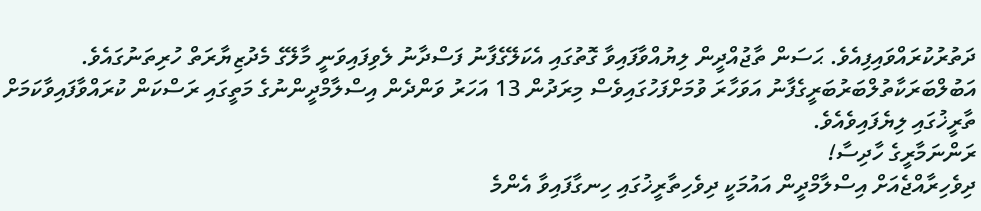ދަތުރުކުރައްވައިފިއެވެ. ޙަސަން ތާޖުއްދީން ލިޔުއްވާފައިވާ ގޮތުގައި އެކަލޭގެފާނު ފަސްދާނު ލެވިފައިވަނީ މާލޭގެ މެދުޒިޔާރަތް ހުރިތަނުގައެވެ.
އަބުލްބަރަކާތުލްބަރުބަރީގެފާނު އަވަހާރަ ވުމަށްފަހުގައިވެސް މިރަދުން 13 އަހަރު ވަންދެން އިސްލާމްދީންނުގެ މަތީގައި ރަސްކަން ކުރައްވާފައިވާކަމަށް ތާރީޚުގައި ލިޔެފައިވެއެވެ.
ރަންނަމާރީގެ ހާދިސާ!
ދިވެހިރާއްޖެއަށް އިސްލާމްދީން އައުމަކީ ދިވެހިތާރީޚުގައި ހިނގާފައިވާ އެންމެ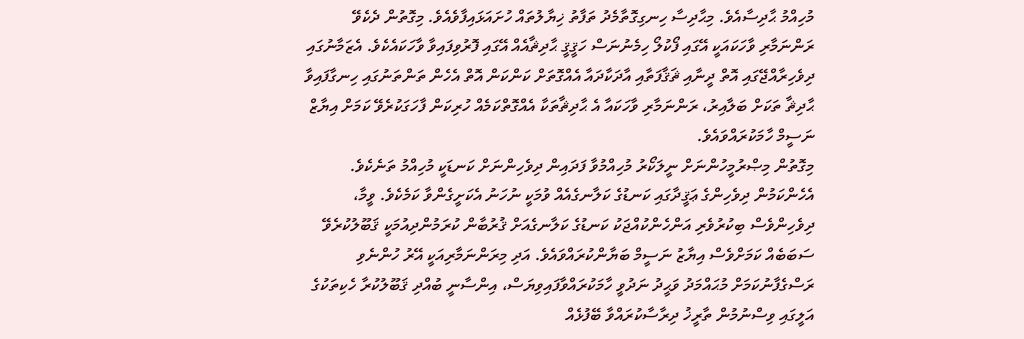މުހިއްމު ޙާދިސާއެވެ. މިޙާދިސާ ހިނގިގޮތާމެދު ތަފާތު ޚިޔާލުތައް ހުށައަޅައިފާވެއެވެ. މިގޮތުން ދެކެވޭ ރަންނަމާރި ވާހަކައަކީ އޭގައި ފޯކުލޯ ހިމެނުނަސް ހަޤީޤީ ޙާދިޘާއެއް އޭގައި ފޮރުވިފައިވާ ވާހަކައެކެވެ. އެޒަމާނުގައި ދިވެހިރާއްޖޭގައި އޮތް ދީނާއި ޘަޤާފަތާއި އާދަކާދައާ އެއްގޮތަށް ކަންކަން އޮތް އެހެން ތަންތަނުގައި ހިނގާފައިވާ ޙާދިޘާ ތަކަށް ބަލާއިރު، ރަންނަމާރި ވާހަކައާ އެ ޙާދިޘާތަކާ އެއްގޮތްކަމެއް ހުރިކަން ފާހަގަކުރެވޭ ކަމަށް އިޔާޒް ނަސީމް ހާމަކުރައްވައެވެ.
މިގޮތުން މިޞްރުމީހުންނަށް ނީލަކޯރު މުހިއްމުވާ ފަދައިން ދިވެހިންނަށް ކަނޑަކީ މުހިއްމު ތަނެކެވެ. އެހެންކަމުން ދިވެހިންގެ ޢަޤީދާގައި ކަނޑުގެ ކަލާނގެއެއް ވުމަކީ ނުހަނު އެކަށީގެންވާ ކަމެކެވެ. ވީމާ، ދިވެހިންވެސް ބިކުރުވެރި އަންހެންކުއްޖަކު ކަނޑުގެ ކަލާނގެއަށް ޤުރުބާން ކުރަމުންދިއުމަކީ ޤަބޫލުކުރެވޭ ސަބަބެއް ކަމަށްވެސް އިޔާޒު ނަސީމް ބަޔާންކުރައްވައެވެ. އަދި މިރަންނަމާރިއަކީ އޭރު ހުންނެވި ރަސްގެފާނުކަމަށް މުޙައްމަދު ވަޙީދު ނަދުވީ ހާމަކުރައްވާފައިވިޔަސް، އިންސާނީ ބުއްދި ޤަބޫލުކުރާ ހެކިތަކުގެ އަލީގައި ވިސްނުމުން ތާރީޚު ދިރާސާކުރައްވާ ބޭފުޅެއް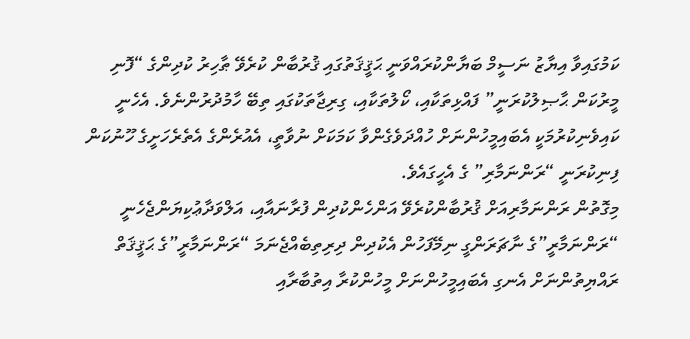ކަމުގައިވާ އިޔާޒު ނަސީމް ބަޔާންކުރައްވަނީ ޙަޤީޤަތުގައި ޤުރުބާން ކުރެވޭ ޠާހިރު ކުދިންގެ “ފޮނި މީރުކަން ޙާޞިލުކުރަނީ” ފައްޅިތަކާއި، ކޯލުތަކާއި، ގިރިޖާތަކުގައި ތިބޭ ހާމުދުރުންނެވެ. އެހެނީ ކައިވެނިކުރުމަކީ އެބައިމީހުންނަށް ހުއްދަވެގެންވާ ކަމަކަށް ނުވާތީ، އެއުރެންގެ އެތެރެހަށީގެ ހޫނުކަން ފިނިކުރަނީ “ރަންނަމާރި” ގެ އެހީގައެވެ.
މިގޮތުން ރަންނަމާރިއަށް ޤުރުބާންކުރެވޭ އަންހެންކުދިން ފުރާނައާއި، އަލްވަދާޢުކިޔަންޖެހެނީ “ރަންނަމާރީ”ގެ ނާޗަރަންގީ ނިމޭފަހުން އެކުދިން ދިރިތިބެއްޖެނަމަ “ރަންނަމާރީ”ގެ ޙަޤީޤަތް ރައްޔިތުންނަށް އެނގި އެބައިމީހުންނަށް މީހުންކުރާ އިތުބާރާއި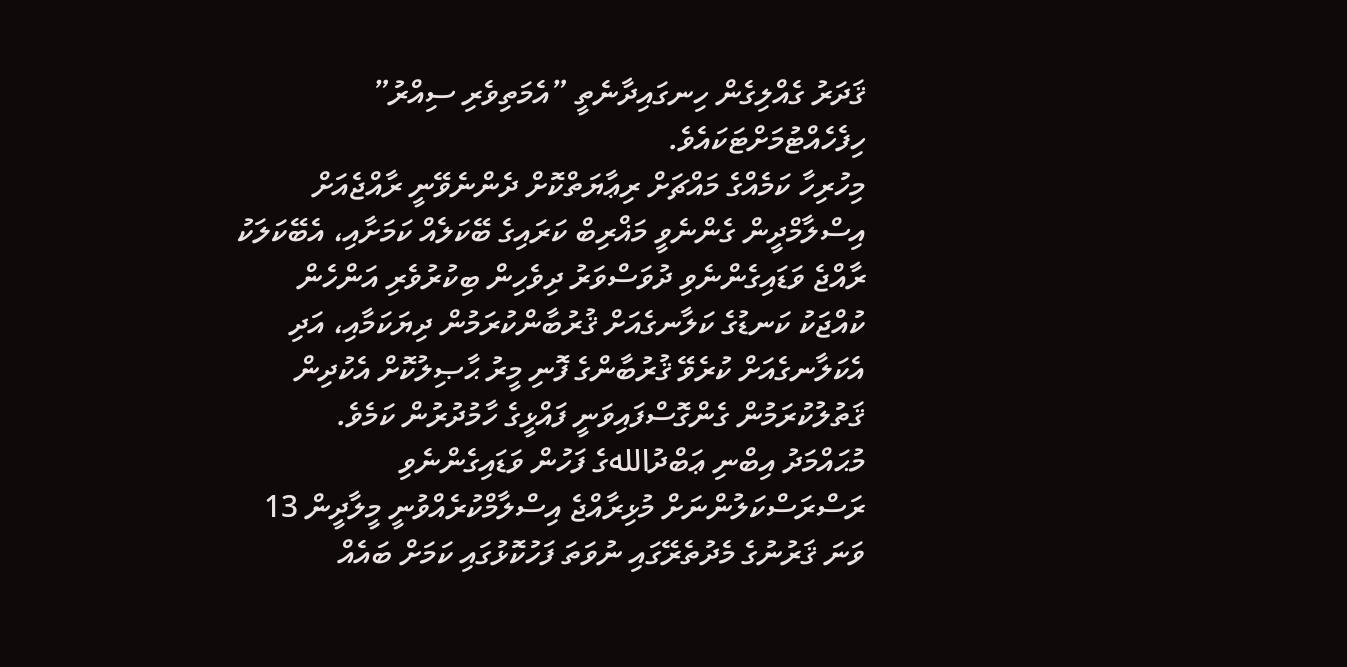ޤަދަރު ގެއްލިގެން ހިނގައިދާނެތީ ”އެމަތިވެރި ސިއްރު” ހިފެހެއްޓުމަށްޓަކައެވެ.
މިހުރިހާ ކަމެއްގެ މައްޗަށް ރިޢާޔަތްކޮށް ދެންނެވޭނީ ރާއްޖެއަށް އިސްލާމްދީން ގެންނެވީ މަޣްރިބް ކަރައިގެ ބޭކަލެއް ކަމަށާއި، އެބޭކަލަކު ރާއްޖެ ވަޑައިގެންނެވި ދުވަސްވަރު ދިވެހިން ބިކުރުވެރި އަންހެން ކުއްޖަކު ކަނޑުގެ ކަލާނގެއަށް ޤުރުބާންކުރަމުން ދިޔަކަމާއި، އަދި އެކަލާނގެއަށް ކުރެވޭ ޤުރުބާންގެ ފޮނި މީރު ޙާޞިލުކޮށް އެކުދިން ޤަތުލުކުރަމުން ގެންގޮސްފައިވަނީ ފައްޅީގެ ހާމުދުރުން ކަމެވެ.
މުޙައްމަދު އިބްނި ޢަބްދުاللهގެ ފަހުން ވަޑައިގެންނެވި ރަސްރަސްކަލުންނަށް މުޅިރާއްޖެ އިސްލާމްކުރެއްވުނީ މީލާދީން 13 ވަނަ ޤަރުނުގެ މެދުތެރޭގައި ނުވަތަ ފަހުކޮޅުގައި ކަމަށް ބައެއް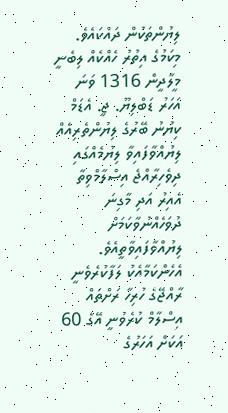ލިޔުންތަކުން ދައްކައެވެ. މިކަމުގެ އިތުރު ހެއްކެއް ލިބެނީ މީލާދީން 1316 ވަނަ އަހަރު ޑަބްލިޔޫ. ޖީ. އެޑަމް ކިޔުނު ބޭރުގެ ލިޔުންތެރިއެއް ލިޔުއްވާފައިވާ ލިޔުމެއްގައި ދިވެހިރާއްޖެ އިސްލާމްވިތާ އެއިރު އަދި މާގިނަ ދުވަހެއްނުވާކަމަށް ލިޔުއްވާފައިވާތީއެވެ. އެހެންކަމާއެކު ލަފާކުރެވެނީ ރާއްޖޭގެ ހުރިހާ ރަށްތައް އިސްލާމް ކުރެވުނީ އޭގެ 60 އަކަށް އަހަރުގެ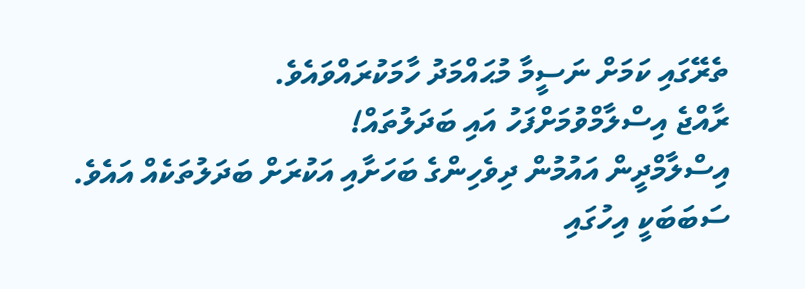ތެރޭގައި ކަމަށް ނަސީމާ މުޙައްމަދު ހާމަކުރައްވައެވެ.
ރާއްޖެ އިސްލާމްވުމަށްފަހު އައި ބަދަލުތައް!
އިސްލާމްދީން އައުމުން ދިވެހިންގެ ބަހަށާއި އަކުރަށް ބަދަލުތަކެއް އައެވެ. ސަބަބަކީ އިހުގައި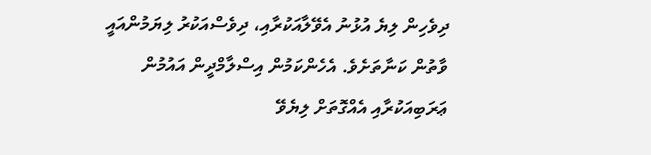ދިވެހިން ލިޔެ އުޅުނު އެވޭލާއަކުރާއި، ދިވެސްއަކުރު ލިޔަމުންއައީ ވާތުން ކަނާތަށެވެ. އެހެންކަމުން އިސްލާމްދީން އައުމުން ޢަރަބިއަކުރާއި އެއްގޮތަށް ލިޔެވޭ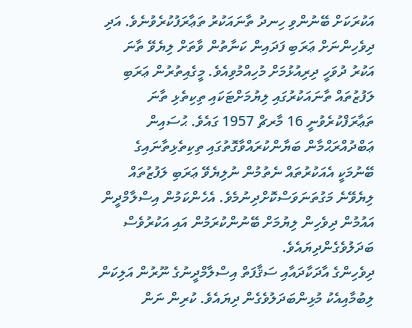އަކުރަކަށް ބޭނުންވި ހިނދު ތާނައަކުރު ތަޢާރަފުކުރެވުނެވެ. އަދި ދިވެހިންނަށް ޢަރަބި ފަދައިން ކަނާތުން ވާތަށް ލިޔެވޭ ތާނަ އަކުރު ދުވަހީ ދިރިއުޅުމަށް މުހިއްމުވިއެވެ. މީގެއިތުރުން ޢަރަބި ލަފުޒުތައް ތާނައަކުރުގައި ލިޔުމަށްޓަކައި ތިކިތެޅި ތާނަ ތަޢާރަފްކުރެވުނީ 16 މާރޗް 1957 ގައެވެ. ޙުސައިން ޢަބްދުއްރަޙްމާން ބަޔާންކުރައްވާގޮތުގައި ތިކިތެޅިތާނައިގެ ބޭނުމަކީ އެއަކުރުތައް ނެތުމުން ނުލިޔެވޭ ޢަރަބި ލަފުޒުތައް ލިޔެވޭނެ މަގުތަނަވަސްކޮށްދިނުމެވެ. އެހެންކަމުން އިސްލާމްދީން އައުމުން ދިވެހިން ލިޔުމަށް ބޭނުންކުރަމުން އައި އަކުރުވެސް ބަދަލުވެގެންދިޔައެވެ.
ދިވެހިންގެ އާދަކާދައާއި ސަޤާފަތް އިސްލާމްދީނުގެ ނޫރުން އަލިކަން ލިބުމާއިއެކު މުޅިންބަދަލުވެގެން ދިޔައެވެ. ކުރިން ނަން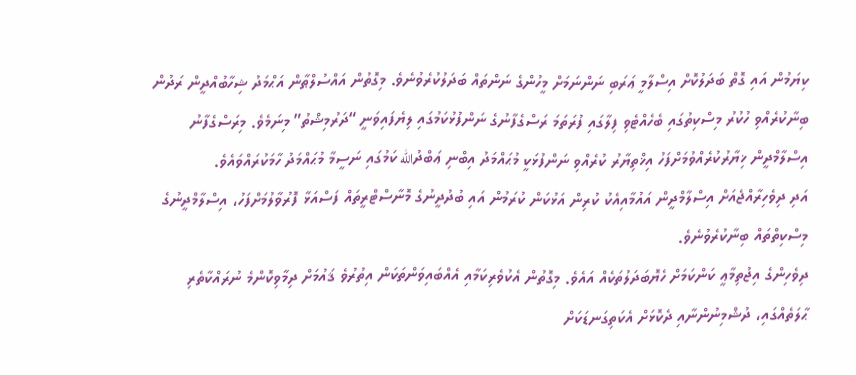ކިޔަމުން އައި ގޮތް ބަދަލުކޮށް އިސްލާމީ ޢަރަބި ނަންނަމަށް މީހުންގެ ނަންތައް ބަދަލުކުރެވުނެވެ. މިގޮތުން އައްސުލްޠާން އަޙްމަދު ޝިހާބުއްދީން ރަދުން ބިނާކުރެއްވި ހުކުރު މިސްކިތުގައި ބެހެއްޓެވި ފިލާގައި ފުރަތަމަ ރަސްގެފާނުގެ ނަންފުޅުކަމުގައި ލިޔެފައިވަނީ “ދަރުމިޝްތު” މިނަމެވެ. މިރަސްގެފާނު އިސްލާމްދީން ޚިޔާރުކުރެއްވުމަށްފަހު އިޚްތިޔާރު ކުރެއްވި ނަންފުޅަކީ މުޙައްމަދު އިބްނި ޢަބްދުالله ކަމުގައި ނަސީމާ މުޙައްމަދު ހާމަކުރައްވައެވެ.
އަދި ދިވެހިރާއްޖެއަށް އިސްލާމްދީން އައުމާއިއެކު ކުރިން އަޅުކަން ކުރަމުން އައި ބުދުދީނުގެ މޮނާސްޓްރީތައް ފަސްއަޅާ ފޮރުވާލުމަށްފަހު، އިސްލާމްދީނުގެ މިސްކިތްތައް ބިނާކުރެވުނެވެ.
ދިވެހިންގެ އިޖުތިމާޢީ ކަންކަމަށް ހެޔޮބަދަލުތަކެއް އައެވެ. މިގޮތުން އެކުވެރިކަމާއި އެއްބައިވަންތަކަން އިތުރުވެ ޤައުމަށް ދިމާވިކޮންމެ ނުރައްކާތެރި ޙާލަތެއްގައި، ދުޝްމިނުންނާއި ދެކޮޅަށް އެކަތިގަނޑަކަށް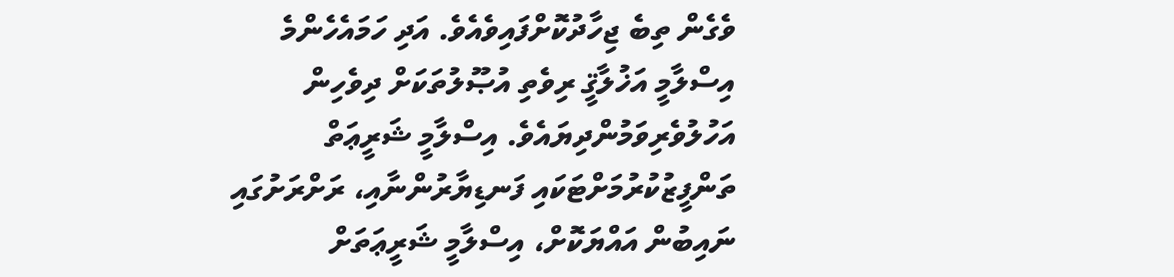ވެގެން ތިބެ ޖިހާދުކޮށްފައިވެއެވެ. އަދި ހަމައެހެންމެ އިސްލާމީ އަޚުލާޤީ ރިވެތި އުޞޫލުތަކަށް ދިވެހިން އަހުލުވެރިވަމުންދިޔައެވެ. އިސްލާމީ ޝަރީޢަތް ތަންފީޒުކުރުމަށްޓަކައި ފަނޑިޔާރުންނާއި، ރަށްރަށުގައި ނައިބުން އައްޔަކޮށް، އިސްލާމީ ޝަރީޢަތަށް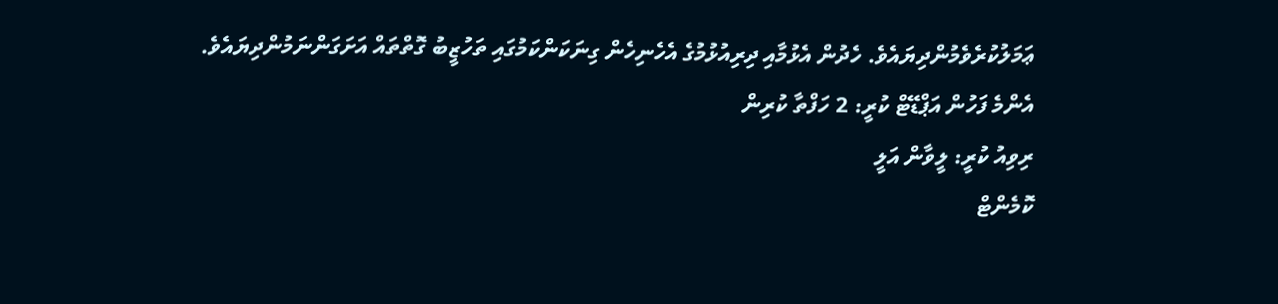ޢަމަލުކުރެވެމުންދިޔައެވެ. ހެދުން އެޅުމާއި ދިރިއުޅުމުގެ އެހެނިހެން ގިނަކަންކަމުގައި ތަހުޒީބު ގޮތްތައް އަށަގަންނަމުންދިޔައެވެ.
އެންމެ ފަހުން އަޕްޑޭޓް ކުރީ: 2 ހަފްތާ ކުރިން
ރިވިއު ކުރީ: ލީވާން އަލީ
ކޮމެންޓް